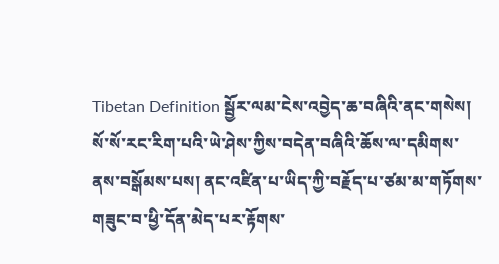Tibetan Definition སྦྱོར་ལམ་ངེས་འབྱེད་ཆ་བཞིའི་ནང་གསེས། སོ་སོ་རང་རིག་པའི་ཡེ་ཤེས་ཀྱིས་བདེན་བཞིའི་ཆོས་ལ་དམིགས་ནས་བསྒོམས་པས། ནང་འཛིན་པ་ཡིད་ཀྱི་བརྗོད་པ་ཙམ་མ་གཏོགས་གཟུང་བ་ཕྱི་དོན་མེད་པར་རྟོགས་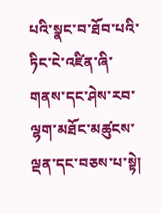པའི་སྣང་བ་ཐོབ་པའི་ཏིང་ངེ་འཛིན་ཞི་གནས་དང་ཤེས་རབ་ལྷག་མཐོང་མཚུངས་ལྡན་དང་བཅས་པ་སྟེ།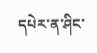དཔེར་ན་ཤིང་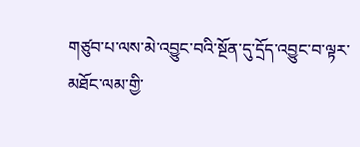གཙུབ་པ་ལས་མེ་འབྱུང་བའི་སྔོན་དུ་དྲོད་འབྱུང་བ་ལྟར་མཐོང་ལམ་གྱི་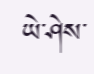ཡེ་ཤེས་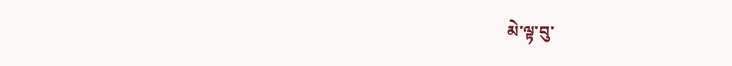མེ་ལྟ་བུ་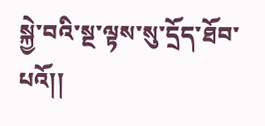སྐྱེ་བའི་སྔ་ལྟས་སུ་དྲོད་ཐོབ་པའོ།།